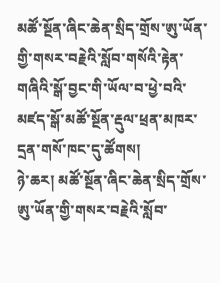མཚོ་སྔོན་ཞིང་ཆེན་སྲིད་གྲོས་ཨུ་ཡོན་གྱི་གསར་བརྗེའི་སློབ་གསོའི་རྟེན་གཞིའི་སྒོ་བྱང་གི་ཡོལ་བ་ཕྱེ་བའི་མཛད་སྒོ་མཚོ་སྔོན་རྡུལ་ཕྲན་མཁར་དྲན་གསོ་ཁང་དུ་ཚོགས།
ཉེ་ཆར། མཚོ་སྔོན་ཞིང་ཆེན་སྲིད་གྲོས་ཨུ་ཡོན་གྱི་གསར་བརྗེའི་སློབ་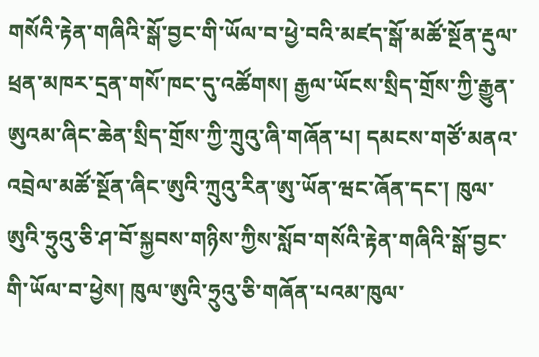གསོའི་རྟེན་གཞིའི་སྒོ་བྱང་གི་ཡོལ་བ་ཕྱེ་བའི་མཛད་སྒོ་མཚོ་སྔོན་རྡུལ་ཕྲན་མཁར་དྲན་གསོ་ཁང་དུ་འཚོགས། རྒྱལ་ཡོངས་སྲིད་གྲོས་ཀྱི་རྒྱུན་ཨུའམ་ཞིང་ཆེན་སྲིད་གྲོས་ཀྱི་ཀྲུའུ་ཞི་གཞོན་པ། དམངས་གཙོ་མནའ་འབྲེལ་མཚོ་སྔོན་ཞིང་ཨུའི་ཀྲུའུ་རིན་ཨུ་ཡོན་ཝང་ཞོན་དང་། ཁུལ་ཨུའི་ཧྲུའུ་ཅི་ཤ་བོ་སྐྱབས་གཉིས་ཀྱིས་སློབ་གསོའི་རྟེན་གཞིའི་སྒོ་བྱང་གི་ཡོལ་བ་ཕྱེས། ཁུལ་ཨུའི་ཧྲུའུ་ཅི་གཞོན་པའམ་ཁུལ་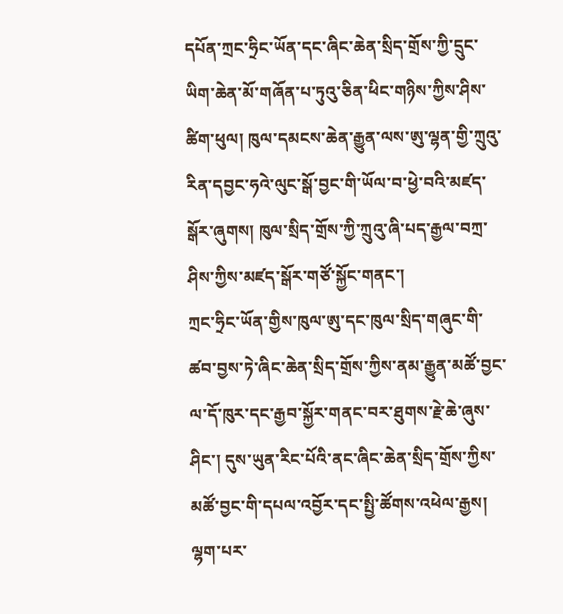དཔོན་ཀྲང་ཧྲིང་ཡོན་དང་ཞིང་ཆེན་སྲིད་གྲོས་ཀྱི་དྲུང་ཡིག་ཆེན་མོ་གཞོན་པ་ཏུའུ་ཅིན་ཕིང་གཉིས་ཀྱིས་ཤིས་ཚིག་ཕུལ། ཁུལ་དམངས་ཆེན་རྒྱུན་ལས་ཨུ་ལྷན་གྱི་ཀྲུའུ་རིན་དབྱང་ཧའེ་ལུང་སྒོ་བྱང་གི་ཡོལ་བ་ཕྱེ་བའི་མཛད་སྒོར་ཞུགས། ཁུལ་སྲིད་གྲོས་ཀྱི་ཀྲུའུ་ཞི་པད་རྒྱལ་བཀྲ་ཤིས་ཀྱིས་མཛད་སྒོར་གཙོ་སྐྱོང་གནང་།
ཀྲང་ཧྲིང་ཡོན་གྱིས་ཁུལ་ཨུ་དང་ཁུལ་སྲིད་གཞུང་གི་ཚབ་བྱས་ཏེ་ཞིང་ཆེན་སྲིད་གྲོས་ཀྱིས་ནམ་རྒྱུན་མཚོ་བྱང་ལ་དོ་ཁུར་དང་རྒྱབ་སྐྱོར་གནང་བར་ཐུགས་རྗེ་ཆེ་ཞུས་ཤིང་། དུས་ཡུན་རིང་པོའི་ནང་ཞིང་ཆེན་སྲིད་གྲོས་ཀྱིས་མཚོ་བྱང་གི་དཔལ་འབྱོར་དང་སྤྱི་ཚོགས་འཕེལ་རྒྱས། ལྷག་པར་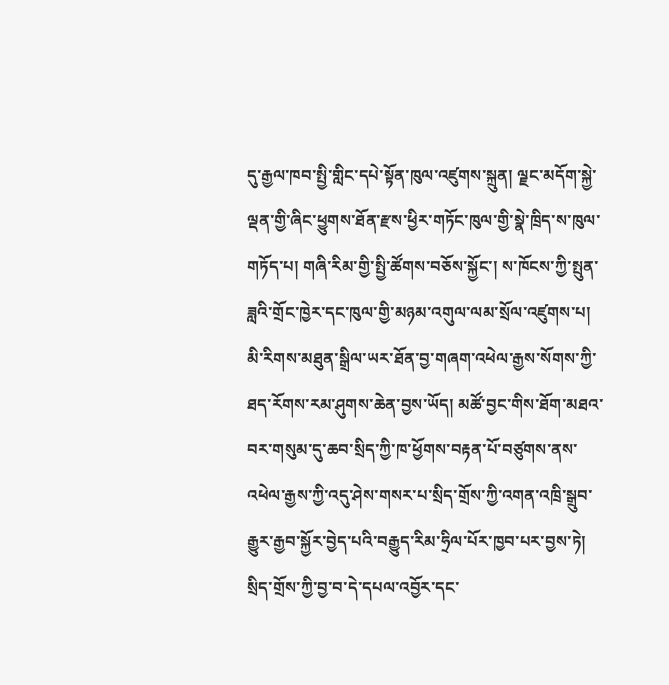དུ་རྒྱལ་ཁབ་སྤྱི་གླིང་དཔེ་སྟོན་ཁུལ་འཛུགས་སྐྲུན། ལྗང་མདོག་སྐྱེ་ལྡན་གྱི་ཞིང་ཕྱུགས་ཐོན་རྫས་ཕྱིར་གཏོང་ཁུལ་གྱི་སྣེ་ཁྲིད་ས་ཁུལ་གཏོད་པ། གཞི་རིམ་གྱི་སྤྱི་ཚོགས་བཅོས་སྐྱོང་། ས་ཁོངས་ཀྱི་སྤུན་ཟླའི་གྲོང་ཁྱེར་དང་ཁུལ་གྱི་མཉམ་འགུལ་ལམ་སྲོལ་འཛུགས་པ། མི་རིགས་མཐུན་སྒྲིལ་ཡར་ཐོན་བྱ་གཞག་འཕེལ་རྒྱས་སོགས་ཀྱི་ཐད་རོགས་རམ་ཤུགས་ཆེན་བྱས་ཡོད། མཚོ་བྱང་གིས་ཐོག་མཐའ་བར་གསུམ་དུ་ཆབ་སྲིད་ཀྱི་ཁ་ཕྱོགས་བརྟན་པོ་བཙུགས་ནས་འཕེལ་རྒྱས་ཀྱི་འདུ་ཤེས་གསར་པ་སྲིད་གྲོས་ཀྱི་འགན་འཁྲི་སྒྲུབ་རྒྱུར་རྒྱབ་སྐྱོར་བྱེད་པའི་བརྒྱུད་རིམ་ཧྲིལ་པོར་ཁྱབ་པར་བྱས་ཏེ། སྲིད་གྲོས་ཀྱི་བྱ་བ་དེ་དཔལ་འབྱོར་དང་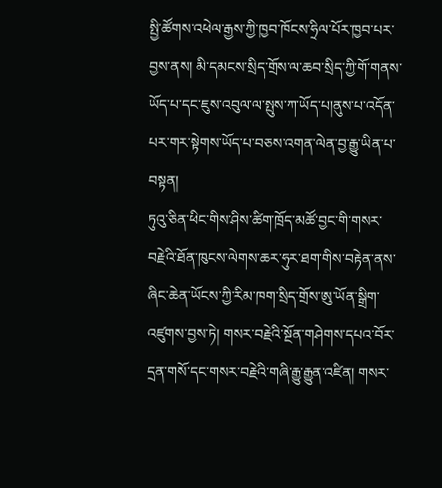སྤྱི་ཚོགས་འཕེལ་རྒྱས་ཀྱི་ཁྱབ་ཁོངས་ཧྲིལ་པོར་ཁྱབ་པར་བྱས་ནས། མི་དམངས་སྲིད་གྲོས་ལ་ཆབ་སྲིད་ཀྱི་གོ་གནས་ཡོད་པ་དང་ཇུས་འབུལ་ལ་སྤུས་ཀ་ཡོད་པ།ནུས་པ་འདོན་པར་གར་སྟེགས་ཡོད་པ་བཅས་འགན་ལེན་བྱ་རྒྱུ་ཡིན་པ་བསྟན།
ཏུའུ་ཅིན་ཕིང་གིས་ཤིས་ཚིག་ཁྲོད་མཚོ་བྱང་གི་གསར་བརྗེའི་ཐོན་ཁུངས་ལེགས་ཆར་ཧུར་ཐག་གིས་བརྟེན་ནས་ཞིང་ཆེན་ཡོངས་ཀྱི་རིམ་ཁག་སྲིད་གྲོས་ཨུ་ཡོན་སྒྲིག་འཛུགས་བྱས་ཏེ། གསར་བརྗེའི་སྔོན་གཤེགས་དཔའ་བོར་དྲན་གསོ་དང་གསར་བརྗེའི་གཞི་རྒྱུ་རྒྱུན་འཛིན། གསར་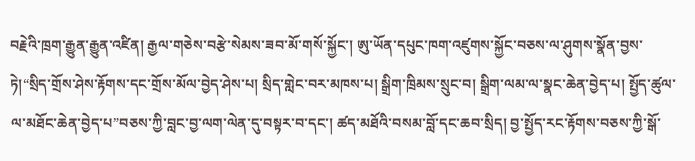བརྗེའི་ཁྲག་རྒྱུན་རྒྱུན་འཛིན། རྒྱལ་གཅེས་བརྩེ་སེམས་ཟབ་མོ་གསོ་སྐྱོང་། ཨུ་ཡོན་དཔུང་ཁག་འཛུགས་སྐྱོང་བཅས་ལ་ཤུགས་སྣོན་བྱས་ཏེ།“སྲིད་གྲོས་ཤེས་རྟོགས་དང་གྲོས་མོལ་བྱེད་ཤེས་པ། སྲིད་གླེང་བར་མཁས་པ། སྒྲིག་ཁྲིམས་སྲུང་བ། སྒྲིག་ལམ་ལ་སྣང་ཆེན་བྱེད་པ། སྤྱོད་ཚུལ་ལ་མཐོང་ཆེན་བྱེད་པ”བཅས་ཀྱི་བླང་བྱ་ལག་ལེན་དུ་བསྟར་བ་དང་། ཚད་མཐོའི་བསམ་བློ་དང་ཆབ་སྲིད། བྱ་སྤྱོད་རང་རྟོགས་བཅས་ཀྱི་སྒོ་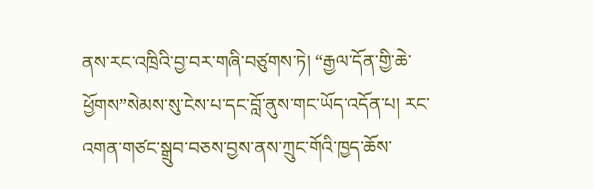ནས་རང་འཁྲིའི་བྱ་བར་གཞི་བཙུགས་ཏེ། “རྒྱལ་དོན་གྱི་ཆེ་ཕྱོགས”སེམས་སུ་ངེས་པ་དང་བློ་ནུས་གང་ཡོད་འདོན་པ། རང་འགན་གཙང་སྒྲུབ་བཅས་བྱས་ནས་ཀྲུང་གོའི་ཁྱད་ཆོས་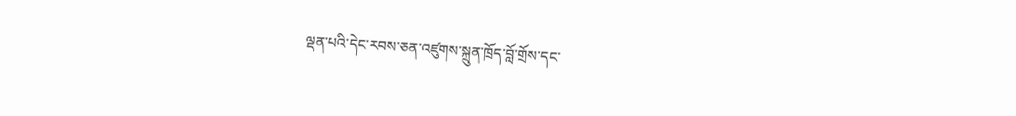ལྡན་པའི་དེང་རབས་ཅན་འཛུགས་སྐྲུན་ཁྲོད་བློ་གྲོས་དང་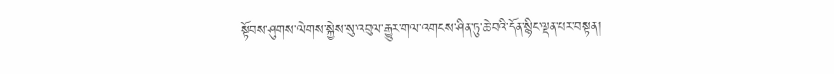སྟོབས་ཤུགས་ལེགས་སྐྱེས་སུ་འབུལ་རྒྱུར་གལ་འགངས་ཤིན་ཏུ་ཆེ་བའི་དོན་སྙིང་ལྡན་པར་བསྟན།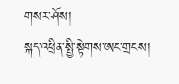གསར་ཤོས།
སྐད་འཕྲིན་སྤྱི་སྟེགས་ཨང་གྲངས།